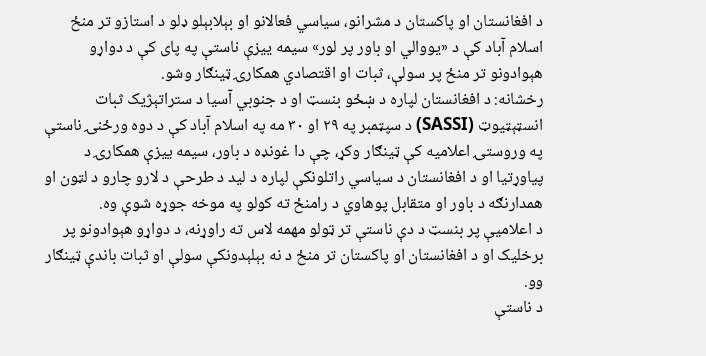د افغانستان او پاکستان د مشرانو، سیاسي فعالانو او بېلابېلو ډلو د استازو تر منځ اسلام آباد کې د «یووالي او باور پر لور» سیمه ییزې ناستې په پای کې د دواړو هېوادونو تر منځ پر سولې، ثبات او اقتصادي همکارۍ ټينګار وشو.
رخشانه: د افغانستان لپاره د ښځو بنسټ او د جنوبي آسیا د ستراتېژیک ثبات انسټېټیوټ (SASSI) د سپټمبر په ۲۹ او ۳۰ مه په اسلام آباد کې د دوه ورځنۍ ناستې په وروستۍ اعلامیه کې ټینګار وکړ، چې دا غونډه د باور، سیمه ییزې همکارۍ د پیاوړتیا او د افغانستان د سیاسي راتلونکې لپاره د لید د طرحې د لارو چارو د لټون او همدارنګه د باور او متقابل پوهاوي د رامنځ ته کولو په موخه جوړه شوې وه.
د اعلامیې پر بنسټ د دې ناستې تر ټولو مهمه لاس ته راوړنه، د دواړو هېوادونو پر برخلیک او د افغانستان او پاکستان تر منځ د نه بېلېدونکې سولې او ثبات باندې ټینګار وو.
د ناستې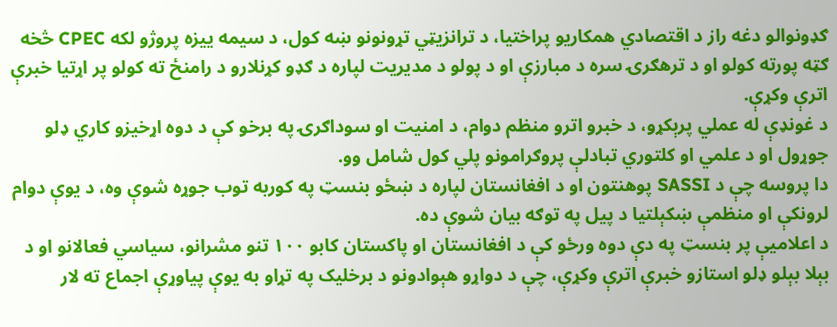ګډونوالو دغه راز د اقتصادي همکاریو پراختیا، د ترانزیټي تړونونو ښه کول، د سیمه ییزه پروژو لکه CPEC څخه ګټه پورته کولو او د ترهګرۍ سره د مبارزې او د پولو د مدیریت لپاره د ګډو کړنلارو د رامنځ ته کولو پر اړتیا خبرې اترې وکړې.
د غونډې له عملي پرېکړو، د خبرو اترو منظم دوام، د امنیت او سوداګرۍ په برخو کې د دوه اړخیزو کاري ډلو جوړول او د علمي او کلتوري تبادلې پروګرامونو پلي کول شامل وو.
دا پروسه چې د SASSI پوهنتون او د افغانستان لپاره د ښځو بنسټ په کوربه توب جوړه شوې وه، د یوې دوام لرونکې او منظمې ښکېلتیا د پیل په توګه بیان شوې ده.
د اعلامیې پر بنسټ په دې دوه ورځو کې د افغانستان او پاکستان کابو ۱۰۰ تنو مشرانو، سیاسي فعالانو او د بېلا بېلو ډلو استازو خبرې اترې وکړې، چې د دواړو هېوادونو د برخلیک په تړاو به یوې پیاوړې اجماع ته لار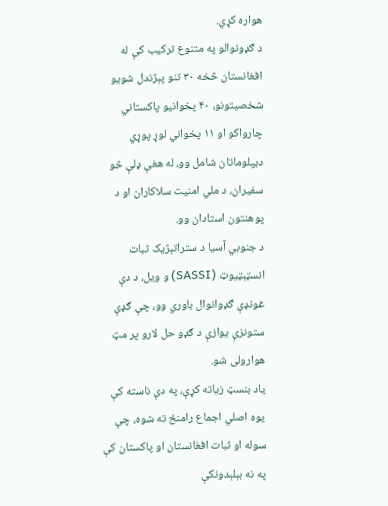هواره کړي.
د ګډونوالو په متنوع ترکیب کې له افغانستان څخه ۳۰ تنو پېژندل شویو شخصیتونو، ۴۰ پخوانیو پاکستاني چارواکو او ۱۱ پخواني لوړ پوړي دیپلوماتان شامل وو، له هغې ډلې څو سفیران، د ملي امنیت سلاکاران او د پوهنتون استادان وو.
د جنوبي آسیا د ستراتېژیک ثبات انسټېټیوټ (SASSI) و ویل، د دې غونډې ګډوانوال باوري وو، چې ګډې ستونزې یوازې د ګډو حل لارو پر مټ هوارولی شو.
یاد بنسټ زیاته کړې، په دې ناسته کې یوه اصلي اجماع رامنځ ته شوه، چې سوله او ثبات افغانستان او پاکستان کې په نه بېلېدونکې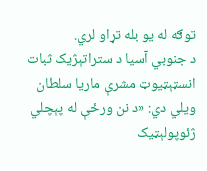توګه له یو بله تړاو لري.
د جنوبي آسیا د ستراتېژیک ثبات انسټېټیوټ مشرې ماریا سلطان ویلي دي: «د نن ورځې له پېچلي ژئوپولېټیک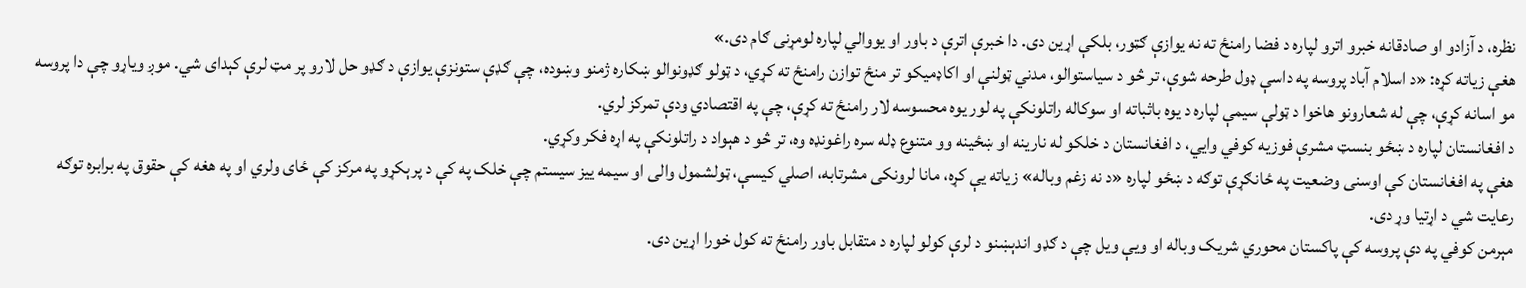نظره، د آزادو او صادقانه خبرو اترو لپاره د فضا رامنځ ته نه یوازې ګټور، بلکې اړین دی. دا خبرې اترې د باور او یووالي لپاره لومړنی ګام دی.»
هغې زیاته کړه: «د اسلام آباد پروسه په داسې ډول طرحه شوې، تر څو د سیاستوالو، مدني ټولنې او اکاډمیکو تر منځ توازن رامنځ ته کړي، د ټولو ګډونوالو ښکاره ژمنو وښوده، چې ګډې ستونزې یوازې د ګډو حل لارو پر مټ لرې کېدای شي. موږ ویاړو چې دا پروسه مو اسانه کړې، چې له شعارونو هاخوا د ټولې سیمې لپاره د یوه باثباته او سوکاله راتلونکې په لور یوه محسوسه لار رامنځ ته کړې، چې په اقتصادي ودې تمرکز لري.
د افغانستان لپاره د ښځو بنسټ مشرې فوزیه کوفي وايي، د افغانستان د خلکو له نارینه او ښځینه وو متنوع ډله سره راغونډه وه، تر څو د هېواد د راتلونکې په اړه فکر وکړي.
هغې په افغانستان کې اوسنی وضعیت په ځانګړې توګه د ښځو لپاره «د نه زغم وباله» زیاته یې کړه، مانا لرونکی مشرتابه، اصلي کیسې، ټولشمول والی او سیمه ییز سیستم چې خلک په کې د پرېکړو په مرکز کې ځای ولري او په هغه کې حقوق په برابره توګه رعایت شي د اړتیا وړ دی.
مېرمن کوفي په دې پروسه کې پاکستان محوري شریک وباله او ویې ویل چې د ګډو اندېښنو د لرې کولو لپاره د متقابل باور رامنځ ته کول خورا اړین دی.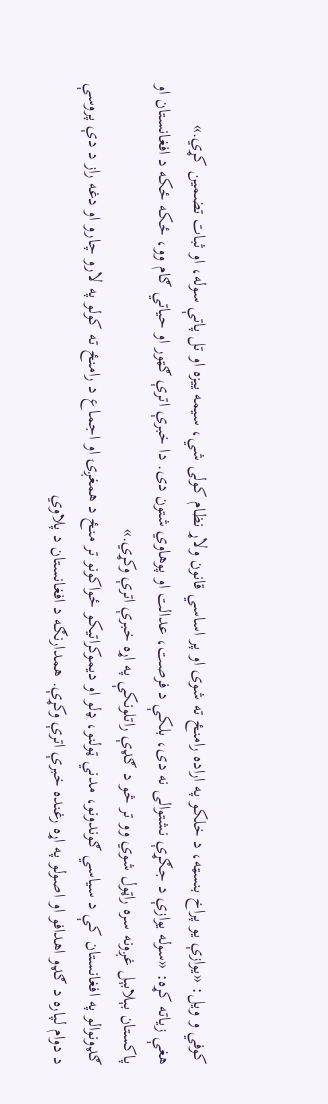کوفي و ویل: «یوازې یو پراخ بنسټه، د خلکو په اراده رامنځ ته شوی او پر اساسي قانون ولاړ نظام کولی شي، سیمه ییزه او تل پاتې سوله، او ثبات تضمین کړي.»
هغې زیاته کړه: «سوله یوازې د جګړې نشتوالی نه دی، بلکې د فرصت، عدالت او پوهاوي شتون دی. دا خبرې اترې ګټور او حیاتي ګام وو، ځکه ځکه د افغانستان او پاکستان بېلابېل غږونه سره راټول شوي وو تر څو د ګډې راتلونکې په اړه خبرې اترې وکړي.»
ګډونوالو په افغانستان کې د سیاسي ګوندونو، مدني ټولنو، ډلو او دیموکراتیکو ځواکونو تر منځ د همغږۍ او اجماع د رامنځ ته کولو په لارو چارو او دغه راز د دې پروسې د دوام لپاره د ګډو اهدافو او اصولو په اړه رغنده خبرې اترې وکړې. همدارنګه د افغانستان د پلاوي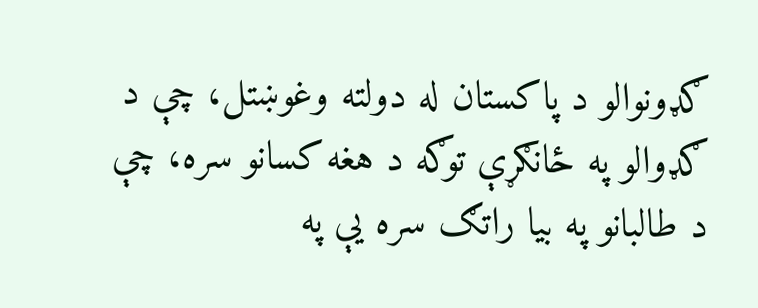ګډونوالو د پاکستان له دولته وغوښتل، چې د ګډوالو په ځانګړې توګه د هغه کسانو سره، چې د طالبانو په بیا راتګ سره یې په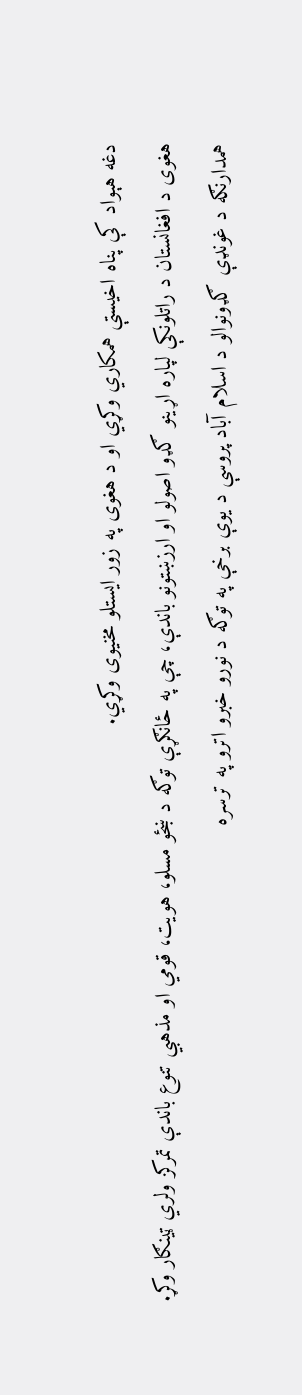دغه هېواد کې پناه اخیستې همکاري وکړي او د هغوی په زور ایستلو مخنیوی وکړي.
هغوی د افغانستان د راتلونکې لپاره اړینو ګډو اصولو او ارزښتونو باندې، چې په ځانګړې توګه د ښځو مسلو، هویت، قومي او مذهبي تنوع باندې تمرکز ولري ټینګار وکړ.
همدارنګه د غونډې ګډونوالو د اسلام آباد پروسې د یوې برخې په توګه د نورو خبرو اترو په ترسره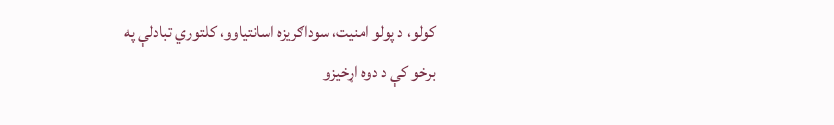کولو، د پولو امنیت، سوداګریزه اسانتیاوو، کلتوري تبادلې په برخو کې د دوه اړخیزو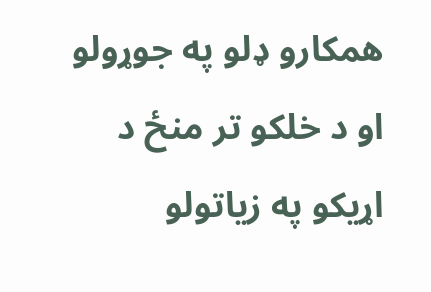همکارو ډلو په جوړولو او د خلکو تر منځ د اړیکو په زیاتولو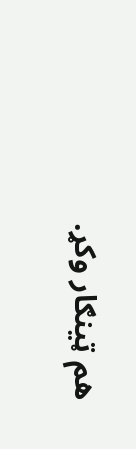هم ټينګار وکړ.